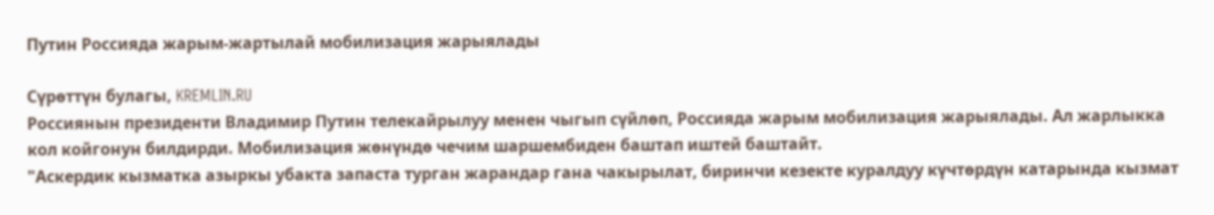Путин Россияда жарым-жартылай мобилизация жарыялады

Сүрөттүн булагы, KREMLIN.RU
Россиянын президенти Владимир Путин телекайрылуу менен чыгып сүйлөп, Россияда жарым мобилизация жарыялады. Ал жарлыкка кол койгонун билдирди. Мобилизация жөнүндө чечим шаршембиден баштап иштей баштайт.
"Аскердик кызматка азыркы убакта запаста турган жарандар гана чакырылат, биринчи кезекте куралдуу күчтөрдүн катарында кызмат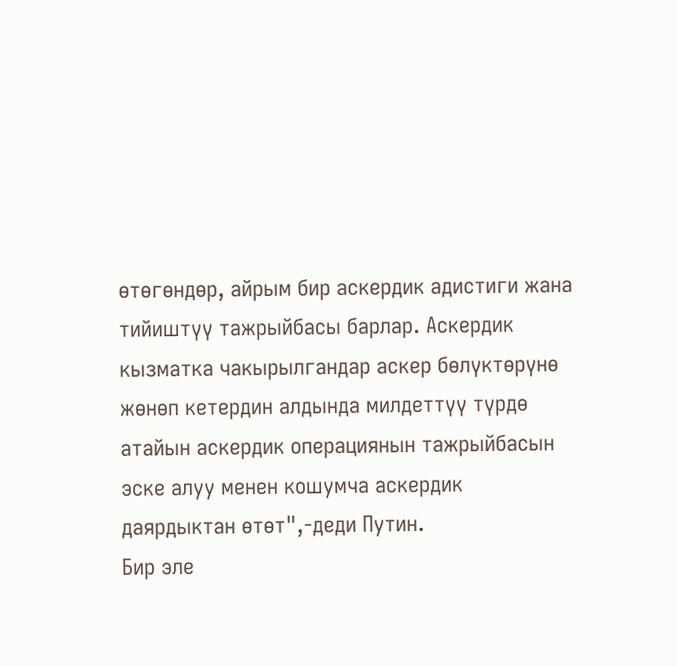өтөгөндөр, айрым бир аскердик адистиги жана тийиштүү тажрыйбасы барлар. Аскердик кызматка чакырылгандар аскер бөлүктөрүнө жөнөп кетердин алдында милдеттүү түрдө атайын аскердик операциянын тажрыйбасын эске алуу менен кошумча аскердик даярдыктан өтөт",-деди Путин.
Бир эле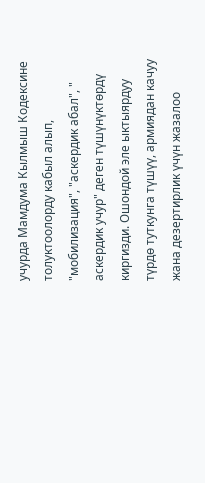учурда Мамдума Кылмыш Кодексине толуктоолорду кабыл алып, "мобилизация", "аскердик абал", " аскердик учур" деген түшүнүктөрдү киргизди. Ошондой эле ыктыярдуу түрдө туткунга түшүү, армиядан качуу жана дезертирлик үчүн жазалоо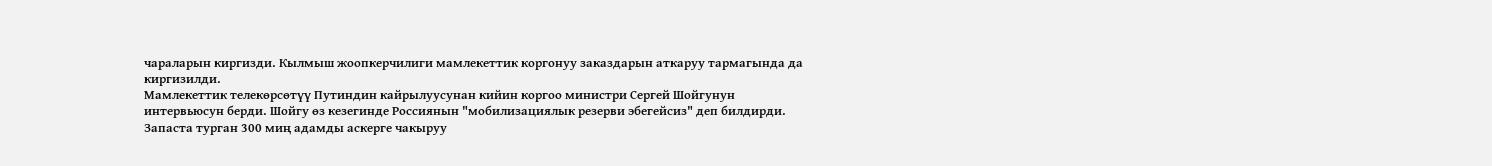чараларын киргизди. Кылмыш жоопкерчилиги мамлекеттик коргонуу заказдарын аткаруу тармагында да киргизилди.
Мамлекеттик телекөрсөтүү Путиндин кайрылуусунан кийин коргоо министри Сергей Шойгунун интервьюсун берди. Шойгу өз кезегинде Россиянын "мобилизациялык резерви эбегейсиз" деп билдирди. Запаста турган 300 миң адамды аскерге чакыруу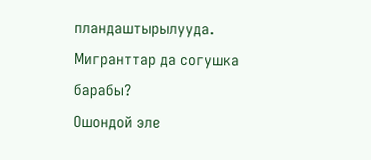пландаштырылууда.
Мигранттар да согушка барабы?
Ошондой эле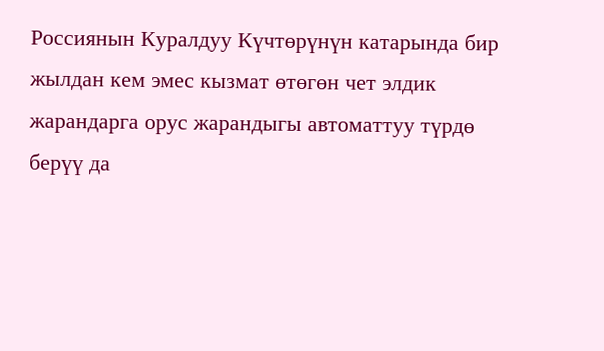Россиянын Куралдуу Күчтөрүнүн катарында бир жылдан кем эмес кызмат өтөгөн чет элдик жарандарга орус жарандыгы автоматтуу түрдө берүү да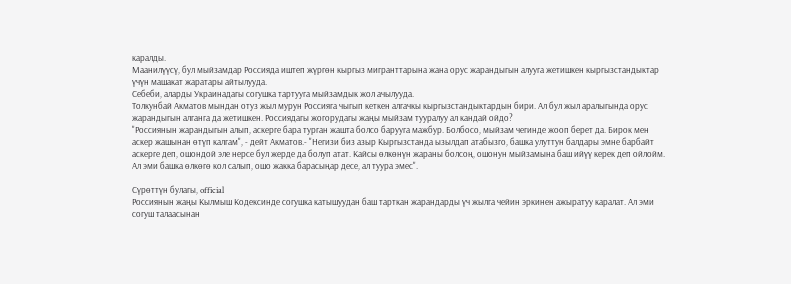каралды.
Маанилүүсү, бул мыйзамдар Россияда иштеп жүргөн кыргыз мигранттарына жана орус жарандыгын алууга жетишкен кыргызстандыктар үчүн машакат жаратары айтылууда.
Себеби, аларды Украинадагы согушка тартууга мыйзамдык жол ачылууда.
Толкунбай Акматов мындан отуз жыл мурун Россияга чыгып кеткен алгачкы кыргызстандыктардын бири. Ал бул жыл аралыгында орус жарандыгын алганга да жетишкен. Россиядагы жогорудагы жаңы мыйзам тууралуу ал кандай ойдо?
"Россиянын жарандыгын алып, аскерге бара турган жашта болсо барууга мажбур. Болбосо, мыйзам чегинде жооп берет да. Бирок мен аскер жашынан өтүп калгам", - дейт Акматов.- "Негизи биз азыр Кыргызстанда ызылдап атабызго, башка улуттун балдары эмне барбайт аскерге деп, ошондой эле нерсе бул жерде да болуп атат. Кайсы өлкөнүн жараны болсоң, ошонун мыйзамына баш ийүү керек деп ойлойм. Ал эми башка өлкөгө кол салып, ошо жакка барасыңар десе, ал туура эмес".

Сүрөттүн булагы, official
Россиянын жаңы Кылмыш Кодексинде согушка катышуудан баш тарткан жарандарды үч жылга чейин эркинен ажыратуу каралат. Ал эми согуш талаасынан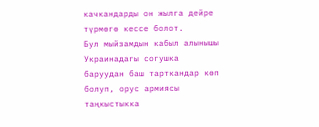качкандарды он жылга дейре түрмөгө кессе болот.
Бул мыйзамдын кабыл алынышы Украинадагы согушка баруудан баш тарткандар көп болуп, орус армиясы таңкыстыкка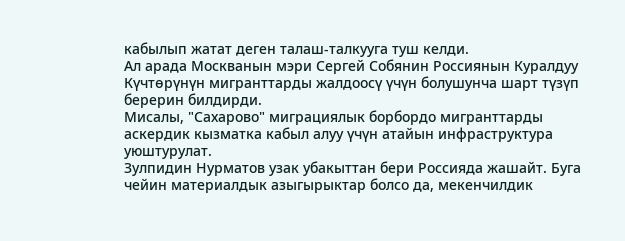кабылып жатат деген талаш-талкууга туш келди.
Ал арада Москванын мэри Сергей Собянин Россиянын Куралдуу Күчтөрүнүн мигранттарды жалдоосү үчүн болушунча шарт түзүп берерин билдирди.
Мисалы, "Сахарово" миграциялык борбордо мигранттарды аскердик кызматка кабыл алуу үчүн атайын инфраструктура уюштурулат.
Зулпидин Нурматов узак убакыттан бери Россияда жашайт. Буга чейин материалдык азыгырыктар болсо да, мекенчилдик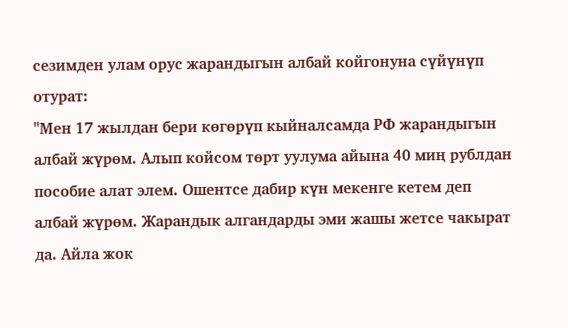сезимден улам орус жарандыгын албай койгонуна сүйүнүп отурат:
"Мен 17 жылдан бери көгөрүп кыйналсамда РФ жарандыгын албай жүрөм. Алып койсом төрт уулума айына 40 миң рублдан пособие алат элем. Ошентсе дабир күн мекенге кетем деп албай жүрөм. Жарандык алгандарды эми жашы жетсе чакырат да. Айла жок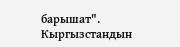барышат".
Кыргызстандын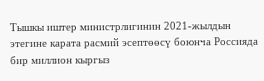Тышкы иштер министрлигинин 2021-жылдын этегине карата расмий эсептөөсү боюнча Россияда бир миллион кыргыз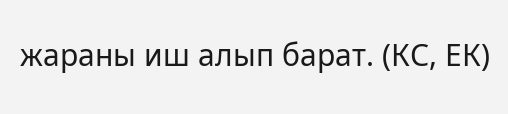жараны иш алып барат. (КС, ЕК)